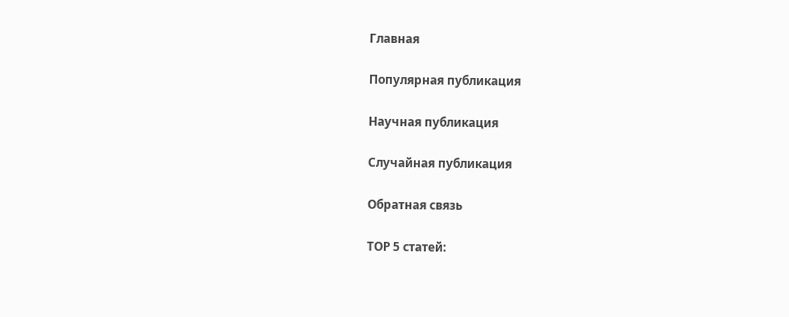Главная

Популярная публикация

Научная публикация

Случайная публикация

Обратная связь

ТОР 5 статей: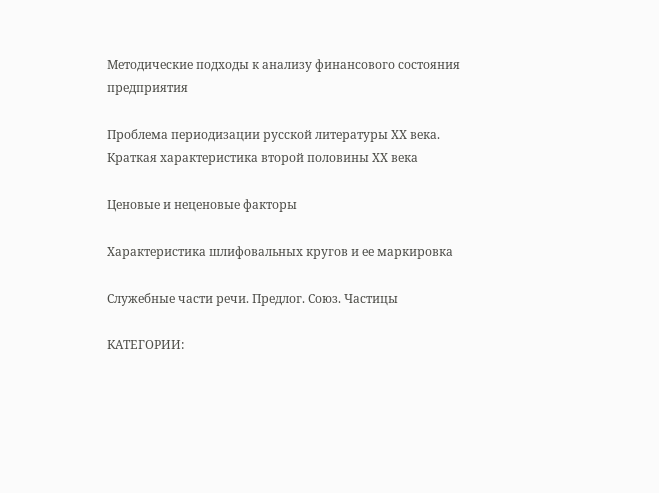Методические подходы к анализу финансового состояния предприятия

Проблема периодизации русской литературы ХХ века. Краткая характеристика второй половины ХХ века

Ценовые и неценовые факторы

Характеристика шлифовальных кругов и ее маркировка

Служебные части речи. Предлог. Союз. Частицы

КАТЕГОРИИ: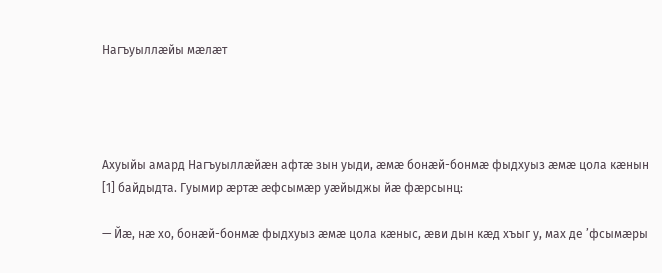Нагъуыллæйы мæлæт




Ахуыйы амард Нагъуыллæйæн афтæ зын уыди, æмæ бонæй-бонмæ фыдхуыз æмæ цола кæнын [1] байдыдта. Гуымир æртæ æфсымæр уæйыджы йæ фæрсынц:

— Йæ, нæ хо, бонæй-бонмæ фыдхуыз æмæ цола кæныс, æви дын кæд хъыг у, мах де ’фсымæры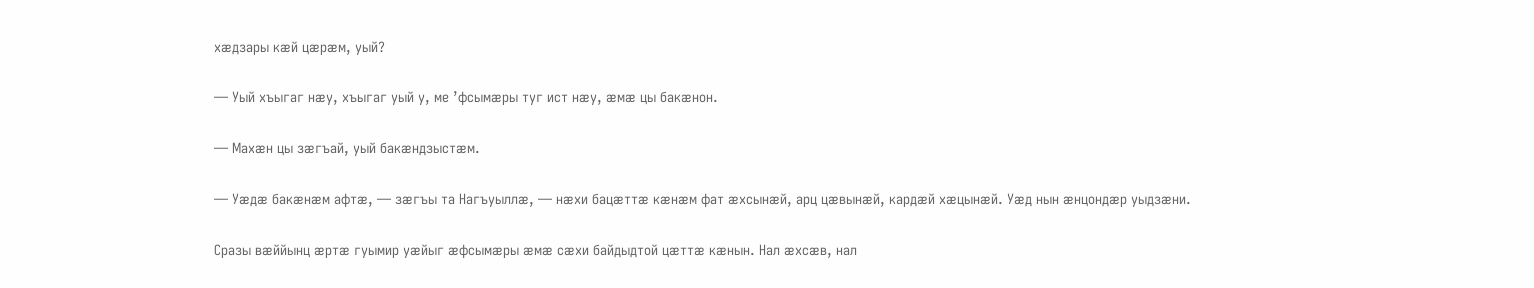хæдзары кæй цæрæм, уый?

— Уый хъыгаг нæу, хъыгаг уый у, ме ’фсымæры туг ист нæу, æмæ цы бакæнон.

— Махæн цы зæгъай, уый бакæндзыстæм.

— Уæдæ бакæнæм афтæ, — зæгъы та Нагъуыллæ, — нæхи бацæттæ кæнæм фат æхсынæй, арц цæвынæй, кардæй хæцынæй. Уæд нын æнцондæр уыдзæни.

Сразы вæййынц æртæ гуымир уæйыг æфсымæры æмæ сæхи байдыдтой цæттæ кæнын. Нал æхсæв, нал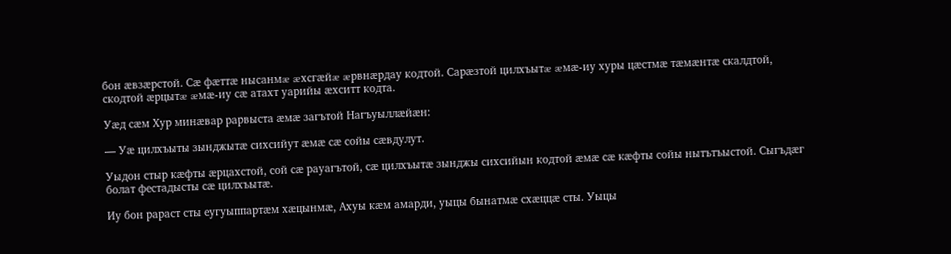бон æвзæрстой. Сæ фæттæ нысанмæ æхсгæйæ æрвнæрдау кодтой. Сарæзтой цилхъытæ æмæ-иу хуры цæстмæ тæмæнтæ скалдтой, скодтой æрцытæ æмæ-иу сæ атахт уарийы æхситт кодта.

Уæд сæм Хур минæвар рарвыста æмæ загътой Нагъуыллæйæн:

— Уæ цилхъыты зынджытæ сихсийут æмæ сæ сойы сæвдулут.

Уыдон стыр кæфты æрцахстой, сой сæ рауагътой, сæ цилхъытæ зынджы сихсийын кодтой æмæ сæ кæфты сойы нытътъыстой. Сыгъдæг болат фестадысты сæ цилхъытæ.

Иу бон рараст сты еугуыппартæм хæцынмæ, Ахуы кæм амарди, уыцы бынатмæ схæццæ сты. Уыцы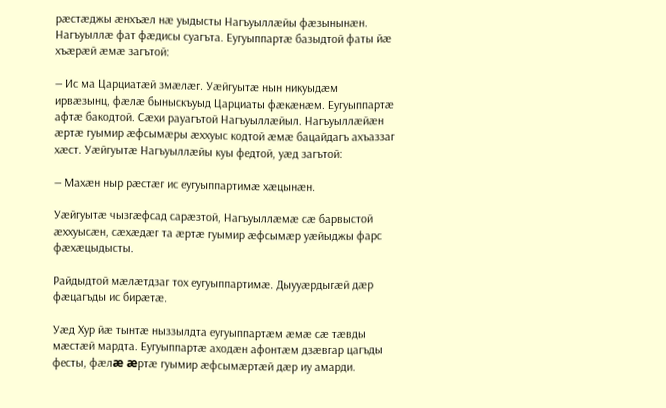рæстæджы æнхъæл нæ уыдысты Нагъуыллæйы фæзынынæн. Нагъуыллæ фат фæдисы суагъта. Еугуыппартæ базыдтой фаты йæ хъæрæй æмæ загътой:

— Ис ма Царциатæй змæлæг. Уæйгуытæ нын никуыдæм ирвæзынц, фæлæ быныскъуыд Царциаты фæкæнæм. Еугуыппартæ афтæ бакодтой. Сæхи рауагътой Нагъуыллæйыл. Нагъуыллæйæн æртæ гуымир æфсымæры æххуыс кодтой æмæ бацайдагъ ахъаззаг хæст. Уæйгуытæ Нагъуыллæйы куы федтой, уæд загътой:

— Махæн ныр рæстæг ис еугуыппартимæ хæцынæн.

Уæйгуытæ чызгæфсад сарæзтой, Нагъуыллæмæ сæ барвыстой æххуысæн, сæхæдæг та æртæ гуымир æфсымæр уæйыджы фарс фæхæцыдысты.

Райдыдтой мæлæтдзаг тох еугуыппартимæ. Дыууæрдыгæй дæр фæцагъды ис бирæтæ.

Уæд Хур йæ тынтæ ныззылдта еугуыппартæм æмæ сæ тæвды мæстæй мардта. Еугуыппартæ аходæн афонтæм дзæвгар цагъды фесты, фæлæ æртæ гуымир æфсымæртæй дæр иу амарди.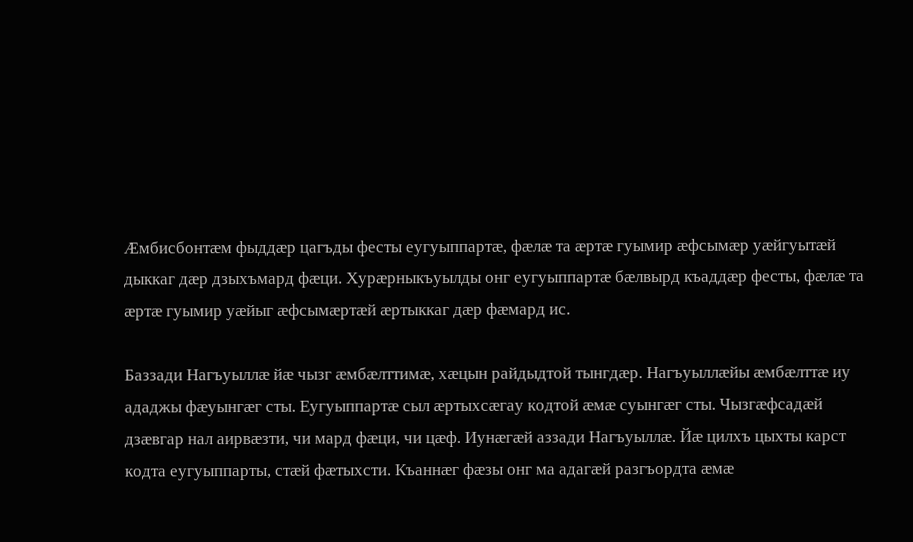Æмбисбонтæм фыддæр цагъды фесты еугуыппартæ, фæлæ та æртæ гуымир æфсымæр уæйгуытæй дыккаг дæр дзыхъмард фæци. Хурæрныкъуылды онг еугуыппартæ бæлвырд къаддæр фесты, фæлæ та æртæ гуымир уæйыг æфсымæртæй æртыккаг дæр фæмард ис.

Баззади Нагъуыллæ йæ чызг æмбæлттимæ, хæцын райдыдтой тынгдæр. Нагъуыллæйы æмбæлттæ иу ададжы фæуынгæг сты. Еугуыппартæ сыл æртыхсæгау кодтой æмæ суынгæг сты. Чызгæфсадæй дзæвгар нал аирвæзти, чи мард фæци, чи цæф. Иунæгæй аззади Нагъуыллæ. Йæ цилхъ цыхты карст кодта еугуыппарты, стæй фæтыхсти. Къаннæг фæзы онг ма адагæй разгъордта æмæ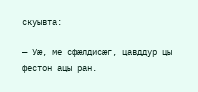скуывта:

— Уæ, ме сфæлдисæг, цавддур цы фестон ацы ран.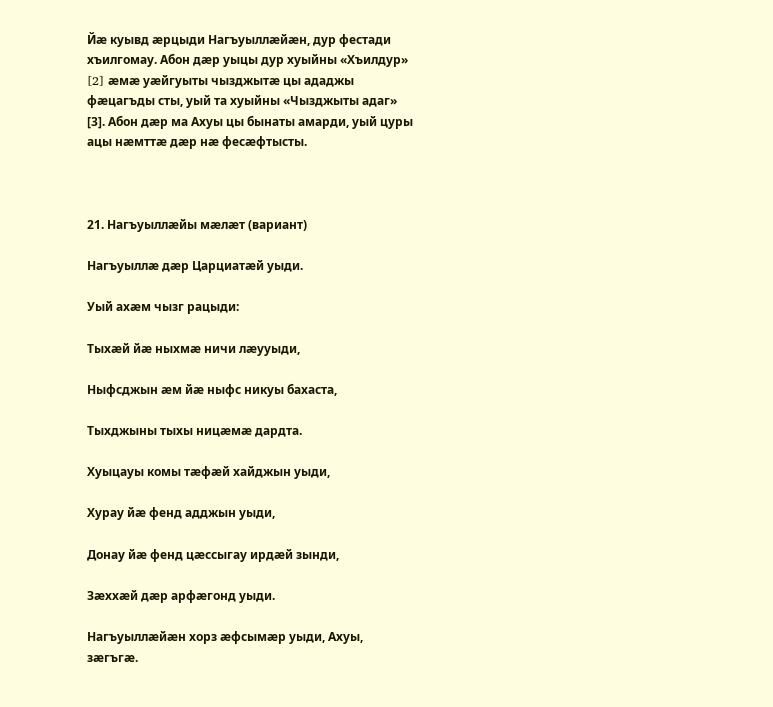Йæ куывд æрцыди Нагъуыллæйæн, дур фестади хъилгомау. Абон дæр уыцы дур хуыйны «Хъилдур» [2] æмæ уæйгуыты чызджытæ цы ададжы фæцагъды сты, уый та хуыйны «Чызджыты адаг» [3]. Абон дæр ма Ахуы цы бынаты амарди, уый цуры ацы нæмттæ дæр нæ фесæфтысты.



21. Нагъуыллæйы мæлæт (вариант)

Нагъуыллæ дæр Царциатæй уыди.

Уый ахæм чызг рацыди:

Тыхæй йæ ныхмæ ничи лæууыди,

Ныфсджын æм йæ ныфс никуы бахаста,

Тыхджыны тыхы ницæмæ дардта.

Хуыцауы комы тæфæй хайджын уыди,

Хурау йæ фенд адджын уыди,

Донау йæ фенд цæссыгау ирдæй зынди,

Зæххæй дæр арфæгонд уыди.

Нагъуыллæйæн хорз æфсымæр уыди, Ахуы, зæгъгæ.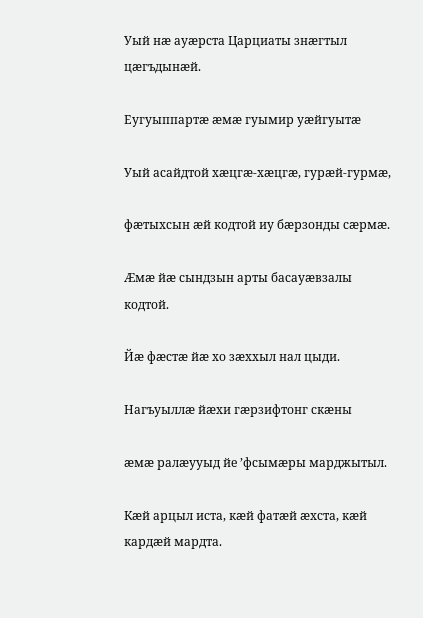Уый нæ ауæрста Царциаты знæгтыл цæгъдынæй.

Еугуыппартæ æмæ гуымир уæйгуытæ

Уый асайдтой хæцгæ-хæцгæ, гурæй-гурмæ,

фæтыхсын æй кодтой иу бæрзонды сæрмæ.

Æмæ йæ сындзын арты басауæвзалы кодтой.

Йæ фæстæ йæ хо зæххыл нал цыди.

Нагъуыллæ йæхи гæрзифтонг скæны

æмæ ралæууыд йе ’фсымæры марджытыл.

Кæй арцыл иста, кæй фатæй æхста, кæй кардæй мардта.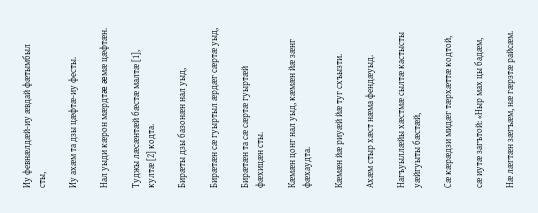Иу февнæлдæй-иу æвдай фæтымбыл сты,

Иу ахæм та дзы цæфтæ-иу фесты.

Нал уыди кæрон мæрдтæ æмæ цæфтæн.

Туджы лæсæнтæй бæстæ малтæ [1], култæ [2] кодта.

Бирæты дзы базонæн нал уыд,

Бирæтæн сæ гуыртыл æрдæг сæртæ уыд,

Бирæтæн та сæ сæртæ гуыртæй фæхицæн сты.

Кæмæн цонг нал уыд, кæмæн йæ зæнг фæхаудта.

Кæмæн йæ риуæй йæ туг схъызти.

Ахæм стыр хæст нæма фендæуыд.

Нагъуыллæйы хæстмæ сылтæ кастысты уæйгуыты бæстæй,

Сæ кæрæдзи мидæг тæрхæттæ кодтой,

сæ иутæ загътой: «Ныр мах цы бадæм,

Нæ лæгтæн зæгъæм, нæ гæрзтæ райсæм.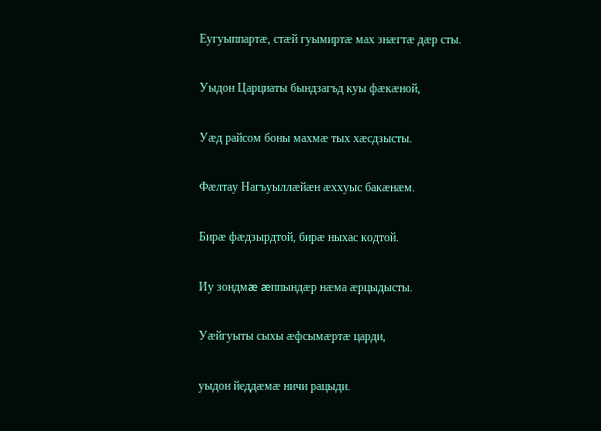Еугуыппартæ, стæй гуымиртæ мах знæгтæ дæр сты.

Уыдон Царциаты бындзагъд куы фæкæной,

Уæд райсом боны махмæ тых хæсдзысты.

Фæлтау Нагъуыллæйæн æххуыс бакæнæм.

Бирæ фæдзырдтой, бирæ ныхас кодтой.

Иу зондмæ æппындæр нæма æрцыдысты.

Уæйгуыты сыхы æфсымæртæ царди,

уыдон йеддæмæ ничи рацыди.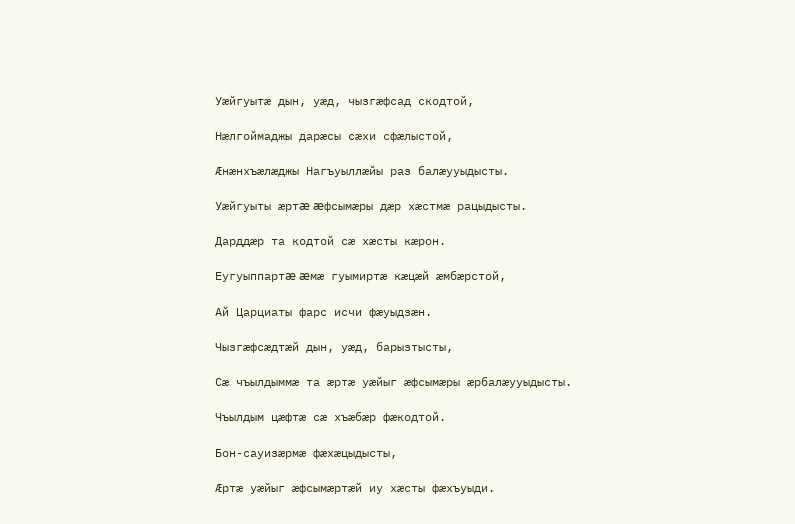Уæйгуытæ дын, уæд, чызгæфсад скодтой,

Нæлгоймаджы дарæсы сæхи сфæлыстой,

Æнæнхъæлæджы Нагъуыллæйы раз балæууыдысты.

Уæйгуыты æртæ æфсымæры дæр хæстмæ рацыдысты.

Дарддæр та кодтой сæ хæсты кæрон.

Еугуыппартæ æмæ гуымиртæ кæцæй æмбæрстой,

Ай Царциаты фарс исчи фæуыдзæн.

Чызгæфсæдтæй дын, уæд, барызтысты,

Сæ чъылдыммæ та æртæ уæйыг æфсымæры æрбалæууыдысты.

Чъылдым цæфтæ сæ хъæбæр фæкодтой.

Бон-сауизæрмæ фæхæцыдысты,

Æртæ уæйыг æфсымæртæй иу хæсты фæхъуыди.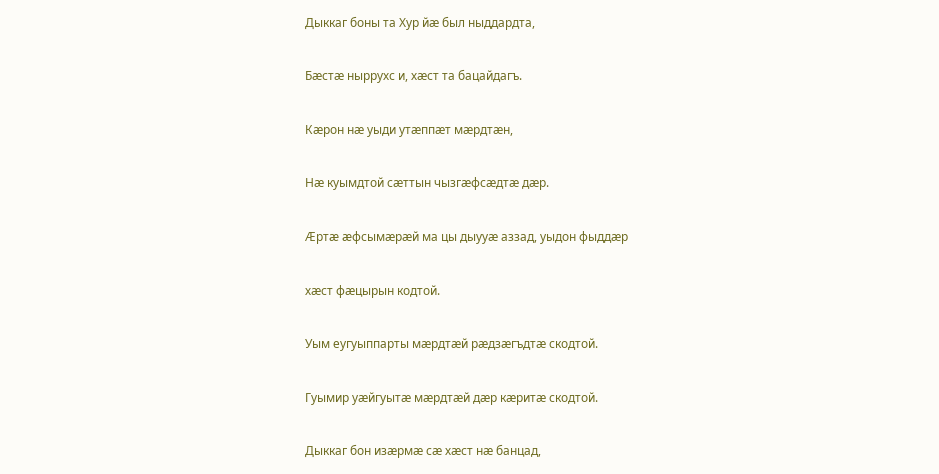Дыккаг боны та Хур йæ был ныддардта,

Бæстæ ныррухс и, хæст та бацайдагъ.

Кæрон нæ уыди утæппæт мæрдтæн,

Нæ куымдтой сæттын чызгæфсæдтæ дæр.

Æртæ æфсымæрæй ма цы дыууæ аззад, уыдон фыддæр

хæст фæцырын кодтой.

Уым еугуыппарты мæрдтæй рæдзæгъдтæ скодтой.

Гуымир уæйгуытæ мæрдтæй дæр кæритæ скодтой.

Дыккаг бон изæрмæ сæ хæст нæ банцад,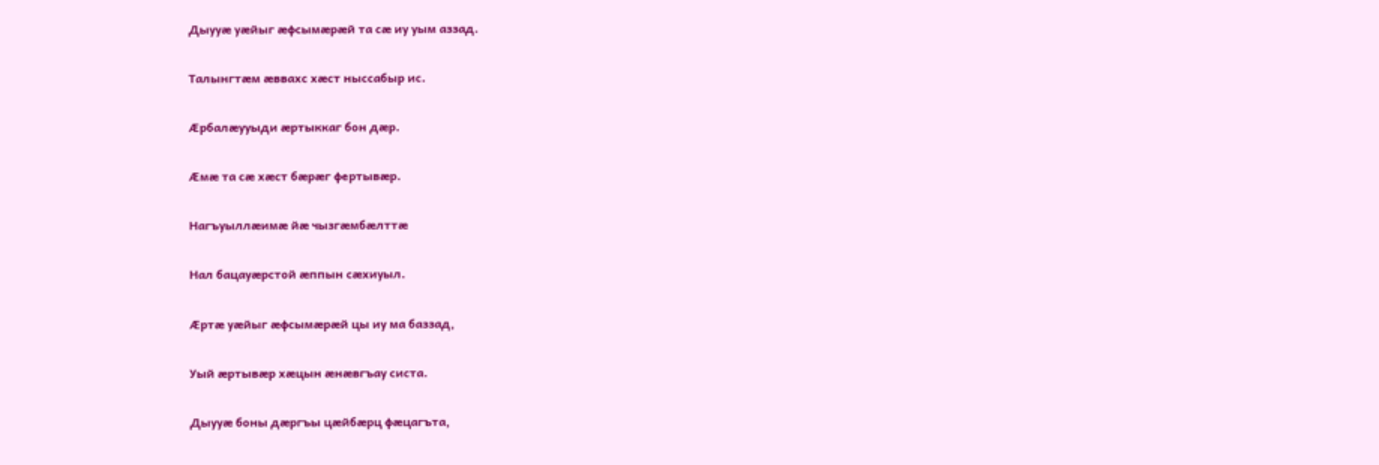Дыууæ уæйыг æфсымæрæй та сæ иу уым аззад.

Талынгтæм æввахс хæст ныссабыр ис.

Æрбалæууыди æртыккаг бон дæр.

Æмæ та сæ хæст бæрæг фертывæр.

Нагъуыллæимæ йæ чызгæмбæлттæ

Нал бацауæрстой æппын сæхиуыл.

Æртæ уæйыг æфсымæрæй цы иу ма баззад,

Уый æртывæр хæцын æнæвгъау систа.

Дыууæ боны дæргъы цæйбæрц фæцагъта,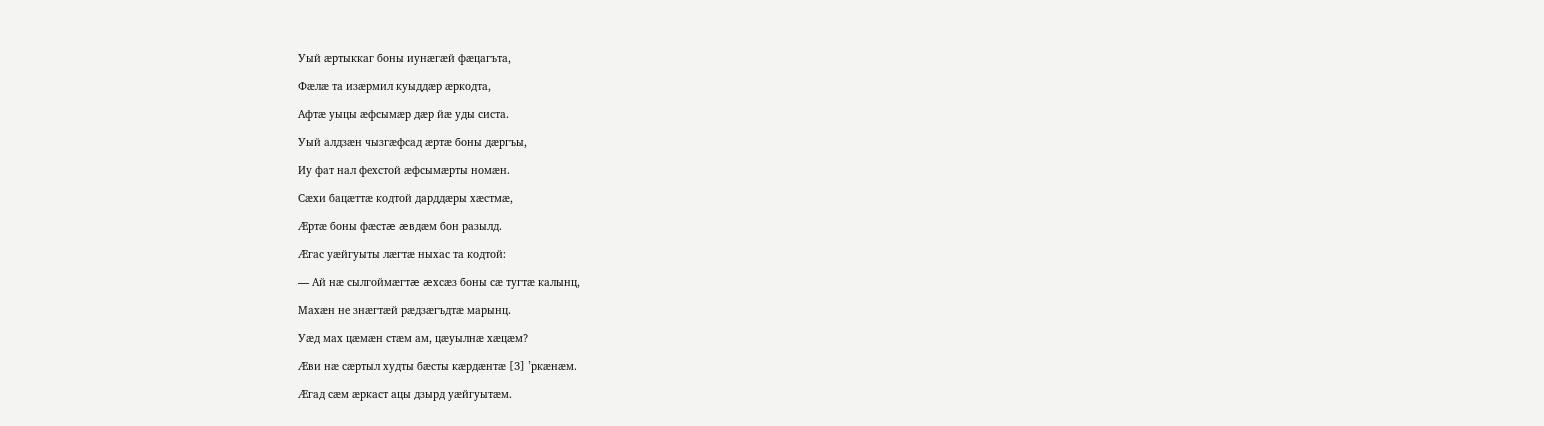Уый æртыккаг боны иунæгæй фæцагъта,

Фæлæ та изæрмил куыддæр æркодта,

Афтæ уыцы æфсымæр дæр йæ уды систа.

Уый алдзæн чызгæфсад æртæ боны дæргъы,

Иу фат нал фехстой æфсымæрты номæн.

Сæхи бацæттæ кодтой дарддæры хæстмæ,

Æртæ боны фæстæ æвдæм бон разылд.

Æгас уæйгуыты лæгтæ ныхас та кодтой:

— Ай нæ сылгоймæгтæ æхсæз боны сæ тугтæ калынц,

Махæн не знæгтæй рæдзæгъдтæ марынц.

Уæд мах цæмæн стæм ам, цæуылнæ хæцæм?

Æви нæ сæртыл худты бæсты кæрдæнтæ [3] ’ркæнæм.

Æгад сæм æркаст ацы дзырд уæйгуытæм.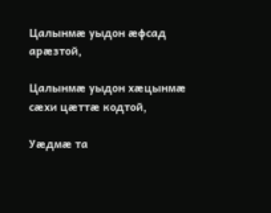Цалынмæ уыдон æфсад арæзтой,

Цалынмæ уыдон хæцынмæ сæхи цæттæ кодтой,

Уæдмæ та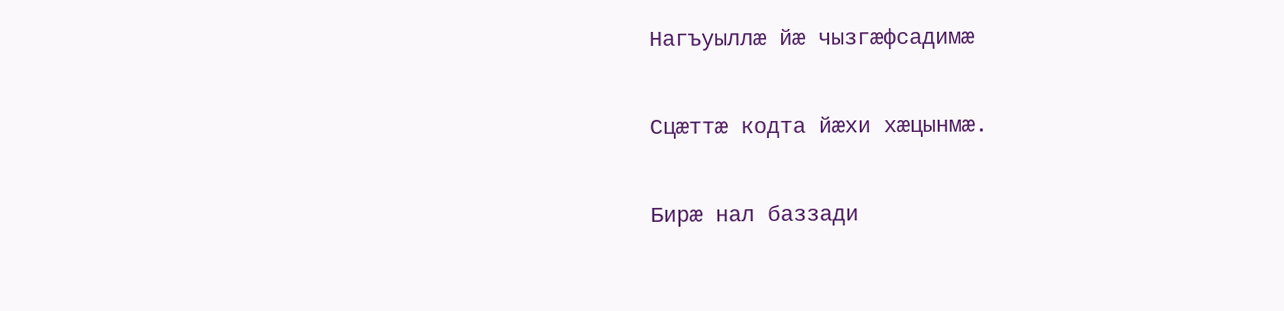Нагъуыллæ йæ чызгæфсадимæ

Сцæттæ кодта йæхи хæцынмæ.

Бирæ нал баззади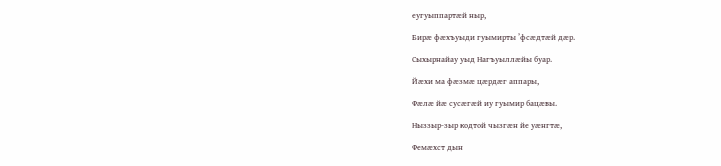еугуыппартæй ныр,

Бирæ фæхъуыди гуымирты ’фсæдтæй дæр.

Сыхырнайау уыд Нагъуыллæйы буар.

Йæхи ма фæзмæ цæрдæг аппары,

Фæлæ йæ сусæгæй иу гуымир бацæвы.

Ныззыр-зыр кодтой чызгæн йе уæнгтæ,

Фемæхст дын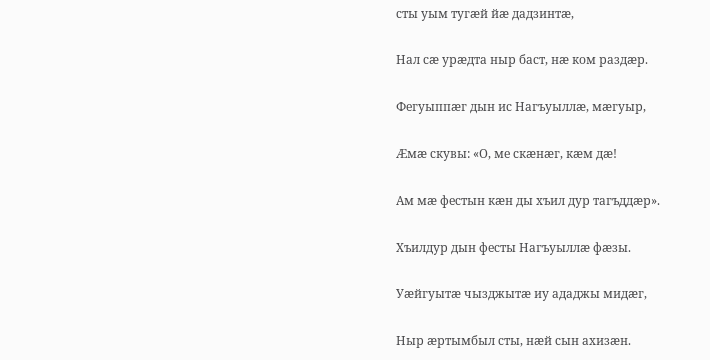сты уым тугæй йæ дадзинтæ,

Нал сæ урæдта ныр баст, нæ ком раздæр.

Фегуыппæг дын ис Нагъуыллæ, мæгуыр,

Æмæ скувы: «О, ме скæнæг, кæм дæ!

Ам мæ фестын кæн ды хъил дур тагъддæр».

Хъилдур дын фесты Нагъуыллæ фæзы.

Уæйгуытæ чызджытæ иу ададжы мидæг,

Ныр æртымбыл сты, нæй сын ахизæн.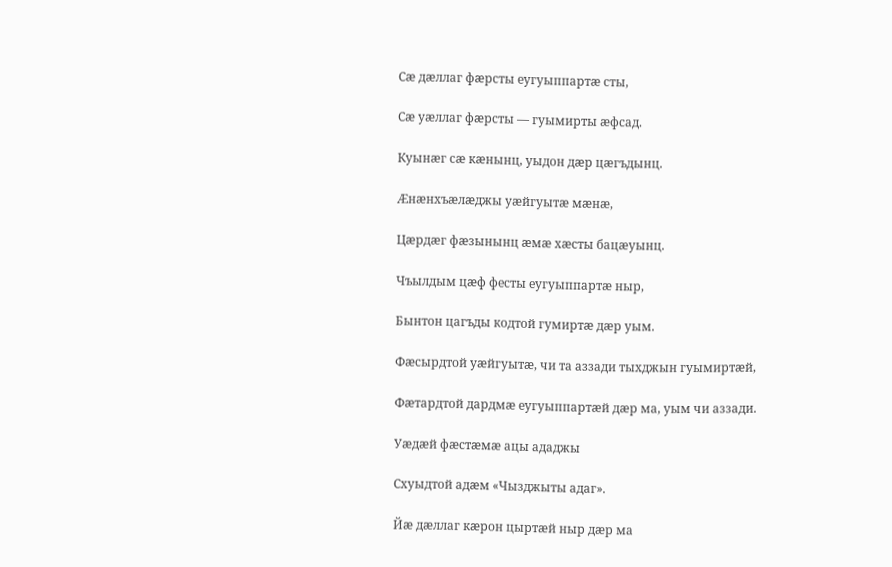Сæ дæллаг фæрсты еугуыппартæ сты,

Сæ уæллаг фæрсты — гуымирты æфсад.

Куынæг сæ кæнынц, уыдон дæр цæгъдынц.

Æнæнхъæлæджы уæйгуытæ мæнæ,

Цæрдæг фæзынынц æмæ хæсты бацæуынц.

Чъылдым цæф фесты еугуыппартæ ныр,

Бынтон цагъды кодтой гумиртæ дæр уым.

Фæсырдтой уæйгуытæ, чи та аззади тыхджын гуымиртæй,

Фæтардтой дардмæ еугуыппартæй дæр ма, уым чи аззади.

Уæдæй фæстæмæ ацы ададжы

Схуыдтой адæм «Чызджыты адаг».

Йæ дæллаг кæрон цыртæй ныр дæр ма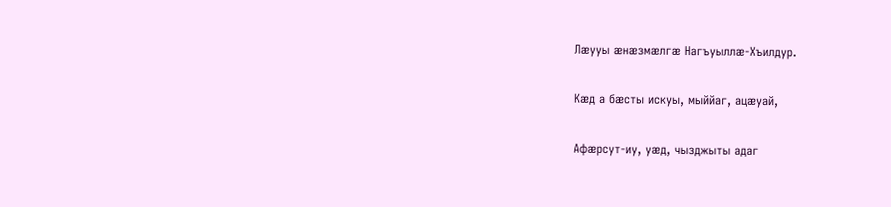Лæууы æнæзмæлгæ Нагъуыллæ-Хъилдур.

Кæд а бæсты искуы, мыййаг, ацæуай,

Афæрсут-иу, уæд, чызджыты адаг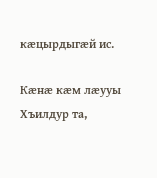кæцырдыгæй ис.

Кæнæ кæм лæууы Хъилдур та,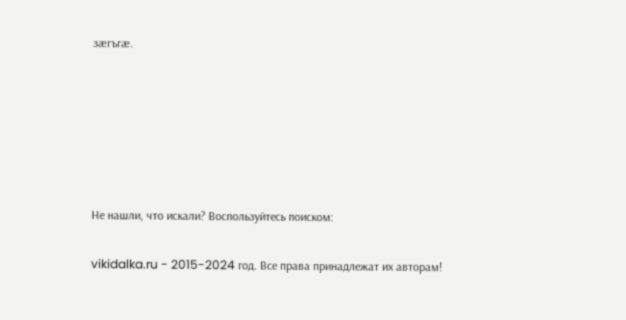зæгъгæ.






Не нашли, что искали? Воспользуйтесь поиском:

vikidalka.ru - 2015-2024 год. Все права принадлежат их авторам!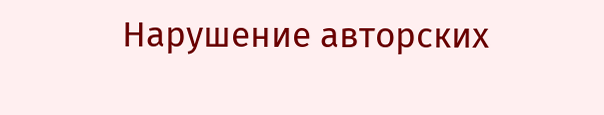Нарушение авторских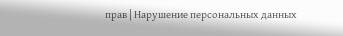прав | Нарушение персональных данных